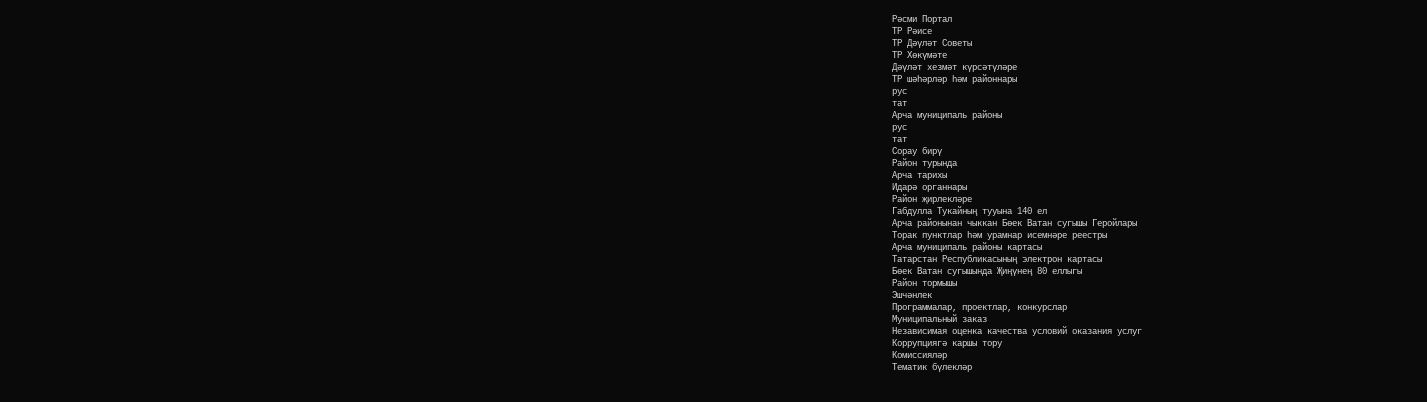Рәсми Портал
ТР Рәисе
ТР Дәүләт Советы
ТР Хөкүмәте
Дәүләт хезмәт күрсәтүләре
ТР шәһәрләр һәм районнары
рус
тат
Арча муниципаль районы
рус
тат
Сорау бирү
Район турында
Арча тарихы
Идарә органнары
Район җирлекләре
Габдулла Тукайның тууына 140 ел
Арча районынан чыккан Бөек Ватан сугышы Геройлары
Торак пунктлар һәм урамнар исемнәре реестры
Арча муниципаль районы картасы
Татарстан Республикасының электрон картасы
Бөек Ватан сугышында Җиңүнең 80 еллыгы
Район тормышы
Эшчәнлек
Программалар, проектлар, конкурслар
Муниципальный заказ
Независимая оценка качества условий оказания услуг
Коррупциягә каршы тору
Комиссияләр
Тематик бүлекләр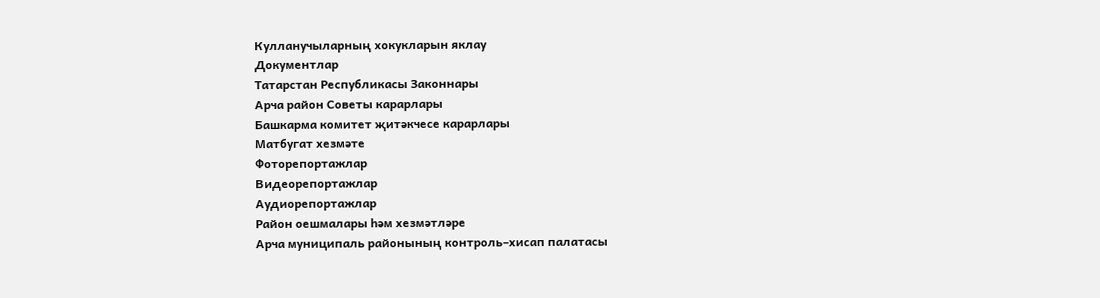Кулланучыларның хокукларын яклау
Документлар
Татарстан Республикасы Законнары
Арча район Советы карарлары
Башкарма комитет җитәкчесе карарлары
Матбугат хезмәте
Фоторепортажлар
Видеорепортажлар
Аудиорепортажлар
Район оешмалары һәм хезмәтләре
Арча муниципаль районының контроль–хисап палатасы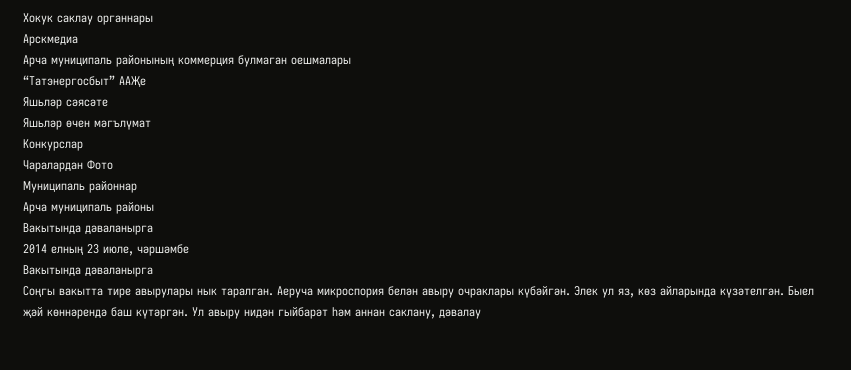Хокук саклау органнары
Арскмедиа
Арча муниципаль районының коммерция булмаган оешмалары
“Татэнергосбыт” ААҖе
Яшьләр сәясәте
Яшьләр өчен мәгълүмат
Конкурслар
Чаралардан Фото
Муниципаль районнар
Арча муниципаль районы
Вакытында дәваланырга
2014 елның 23 июле, чәршәмбе
Вакытында дәваланырга
Соңгы вакытта тире авырулары нык таралган. Аеруча микроспория белән авыру очраклары күбәйгән. Элек ул яз, көз айларында күзәтелгән. Быел җәй көннәрендә баш күтәргән. Ул авыру нидән гыйбарәт һәм аннан саклану, дәвалау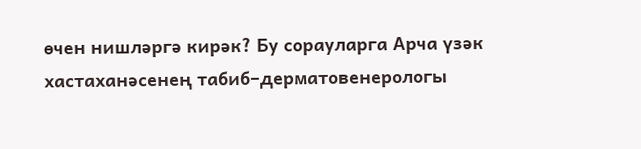өчен нишләргә кирәк? Бу сорауларга Арча үзәк хастаханәсенең табиб–дерматовенерологы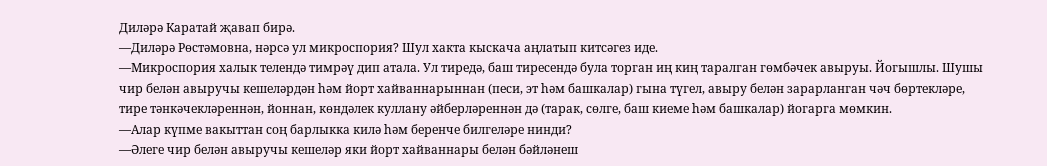Диләрә Каратай җавап бирә.
—Диләрә Рөстәмовна, нәрсә ул микроспория? Шул хакта кыскача аңлатып китсәгез иде.
—Микроспория халык телендә тимрәү дип атала. Ул тиредә, баш тиресендә була торган иң киң таралган гөмбәчек авыруы. Йогышлы. Шушы чир белән авыручы кешеләрдән һәм йорт хайваннарыннан (песи, эт һәм башкалар) гына түгел, авыру белән зарарланган чәч бөртекләре, тире тәнкәчекләреннән, йоннан, көндәлек куллану әйберләреннән дә (тарак, сөлге, баш киеме һәм башкалар) йогарга мөмкин.
—Алар күпме вакыттан соң барлыкка килә һәм беренче билгеләре нинди?
—Әлеге чир белән авыручы кешеләр яки йорт хайваннары белән бәйләнеш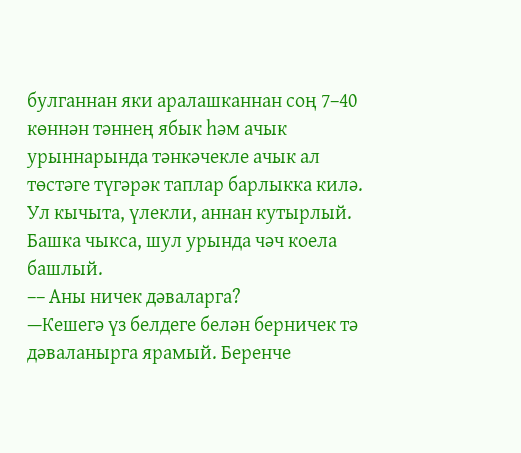булганнан яки аралашканнан соң 7–40 көннән тәннең ябык һәм ачык урыннарында тәнкәчекле ачык ал төстәге түгәрәк таплар барлыкка килә. Ул кычыта, үлекли, аннан кутырлый. Башка чыкса, шул урында чәч коела башлый.
–– Аны ничек дәваларга?
—Кешегә үз белдеге белән берничек тә дәваланырга ярамый. Беренче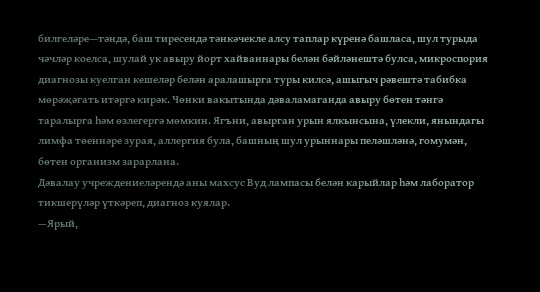билгеләре—тәндә, баш тиресендә тәнкәчекле алсу таплар күренә башласа, шул турыда чәчләр коелса, шулай ук авыру йорт хайваннары белән бәйләнештә булса, микроспория диагнозы куелган кешеләр белән аралашырга туры килсә, ашыгыч рәвештә табибка мөрәҗәгать итәргә кирәк. Чөнки вакытында дәваламаганда авыру бөтен тәнгә таралырга һәм өзлегергә мөмкин. Ягъни, авырган урын ялкынсына, үлекли, янындагы лимфа төеннәре зурая, аллергия була, башның шул урыннары пеләшләнә, гомумән, бөтен организм зарарлана.
Дәвалау учреждениеләрендә аны махсус Вуд лампасы белән карыйлар һәм лаборатор тикшерүләр үткәреп, диагноз куялар.
—Ярый,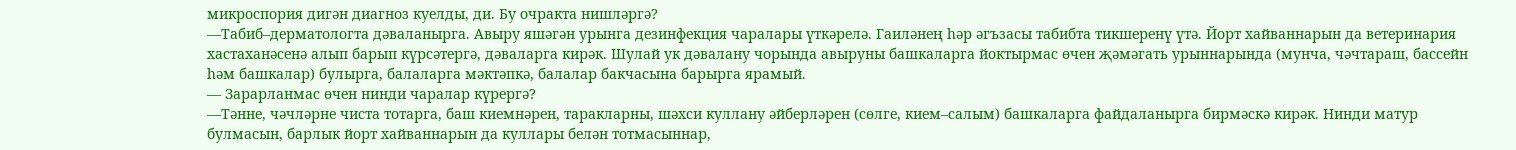микроспория дигән диагноз куелды, ди. Бу очракта нишләргә?
—Табиб–дерматологта дәваланырга. Авыру яшәгән урынга дезинфекция чаралары үткәрелә. Гаиләнең һәр әгъзасы табибта тикшеренү үтә. Йорт хайваннарын да ветеринария хастаханәсенә алып барып күрсәтергә, дәваларга кирәк. Шулай ук дәвалану чорында авыруны башкаларга йоктырмас өчен җәмәгать урыннарында (мунча, чәчтараш, бассейн һәм башкалар) булырга, балаларга мәктәпкә, балалар бакчасына барырга ярамый.
— Зарарланмас өчен нинди чаралар күрергә?
—Тәнне, чәчләрне чиста тотарга, баш киемнәрен, таракларны, шәхси куллану әйберләрен (сөлге, кием–салым) башкаларга файдаланырга бирмәскә кирәк. Нинди матур булмасын, барлык йорт хайваннарын да куллары белән тотмасыннар,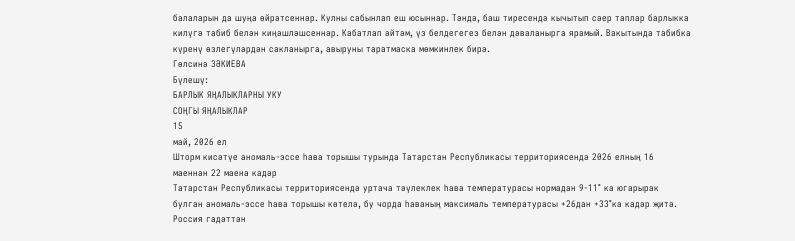балаларын да шуңа өйрәтсеннәр. Кулны сабынлап еш юсыннар. Тәндә, баш тиресендә кычытып сәер таплар барлыкка килүгә табиб белән киңәшләшсеннәр. Кабатлап әйтәм, үз белдегегез белән дәваланырга ярамый. Вакытында табибка күренү өзлегүләрдән сакланырга, авыруны таратмаска мөмкинлек бирә.
Гөлсинә ЗӘКИЕВА
Бүлешү:
БАРЛЫК ЯҢАЛЫКЛАРНЫ УКУ
СОҢГЫ ЯҢАЛЫКЛАР
15
май, 2026 ел
Шторм кисәтүе аномаль-эссе һава торышы турында Татарстан Республикасы территориясендә 2026 елның 16 маеннан 22 маена кадәр
Татарстан Республикасы территориясендә уртача тәүлеклек һава температурасы нормадан 9-11° ка югарырак булган аномаль-эссе һава торышы көтелә, бу чорда һаваның максималь температурасы +26дан +33°ка кадәр җитә. Россия гадәттән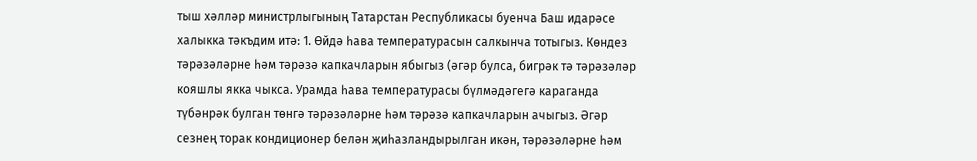тыш хәлләр министрлыгының Татарстан Республикасы буенча Баш идарәсе халыкка тәкъдим итә: 1. Өйдә һава температурасын салкынча тотыгыз. Көндез тәрәзәләрне һәм тәрәзә капкачларын ябыгыз (әгәр булса, бигрәк тә тәрәзәләр кояшлы якка чыкса. Урамда һава температурасы бүлмәдәгегә караганда түбәнрәк булган төнгә тәрәзәләрне һәм тәрәзә капкачларын ачыгыз. Әгәр сезнең торак кондиционер белән җиһазландырылган икән, тәрәзәләрне һәм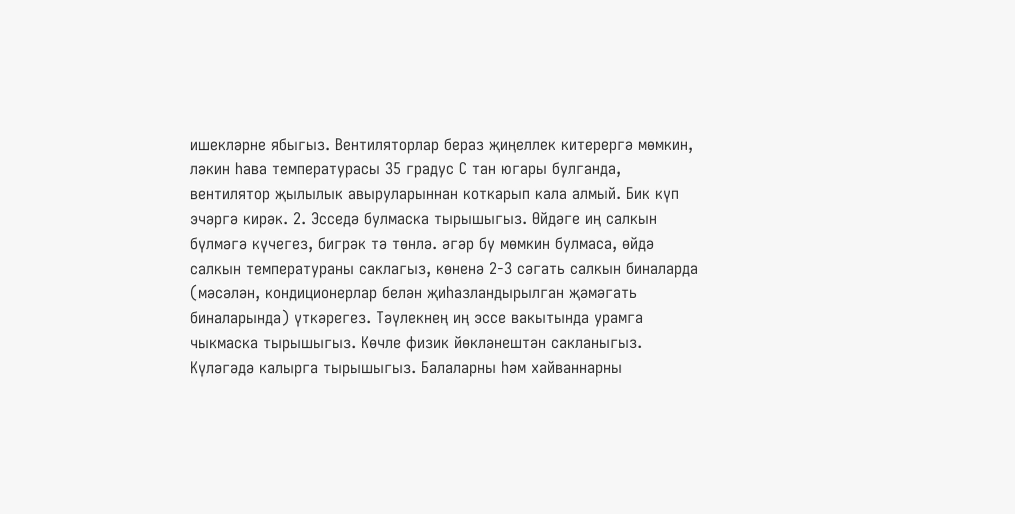ишекләрне ябыгыз. Вентиляторлар бераз җиңеллек китерергә мөмкин, ләкин һава температурасы 35 градус С тан югары булганда, вентилятор җылылык авыруларыннан коткарып кала алмый. Бик күп эчәргә кирәк. 2. Эсседә булмаска тырышыгыз. Өйдәге иң салкын бүлмәгә күчегез, бигрәк тә төнлә. әгәр бу мөмкин булмаса, өйдә салкын температураны саклагыз, көненә 2-3 сәгать салкын биналарда (мәсәлән, кондиционерлар белән җиһазландырылган җәмәгать биналарында) үткәрегез. Тәүлекнең иң эссе вакытында урамга чыкмаска тырышыгыз. Көчле физик йөкләнештән сакланыгыз. Күләгәдә калырга тырышыгыз. Балаларны һәм хайваннарны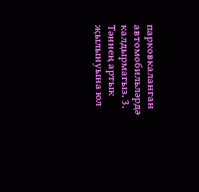парковкаланган автомобильләрдә калдырмагыз. 3. Тәннең артык җылынуына юл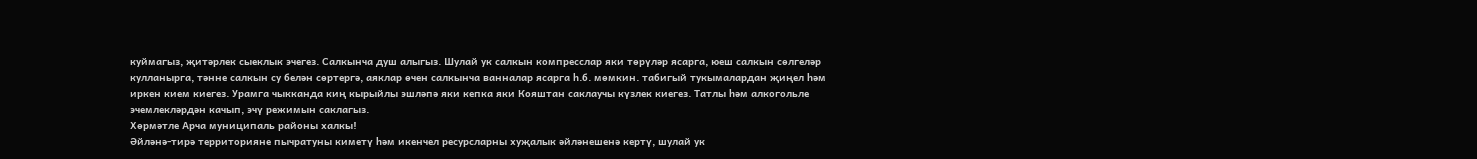куймагыз, җитәрлек сыеклык эчегез. Салкынча душ алыгыз. Шулай ук салкын компресслар яки төрүләр ясарга, юеш салкын сөлгеләр кулланырга, тәнне салкын су белән сөртергә, аяклар өчен салкынча ванналар ясарга һ.б. мөмкин. табигый тукымалардан җиңел һәм иркен кием киегез. Урамга чыкканда киң кырыйлы эшләпә яки кепка яки Кояштан саклаучы күзлек киегез. Татлы һәм алкогольле эчемлекләрдән качып, эчү режимын саклагыз.
Хөрмәтле Арча муниципаль районы халкы!
Әйләнә-тирә территорияне пычратуны киметү һәм икенчел ресурсларны хуҗалык әйләнешенә кертү, шулай ук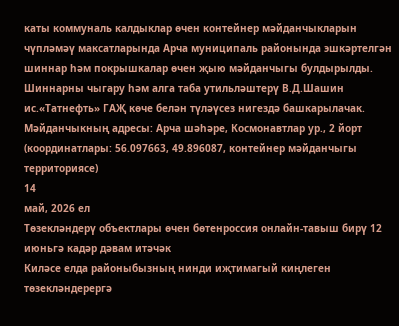каты коммуналь калдыклар өчен контейнер мәйданчыкларын чүпләмәү максатларында Арча муниципаль районында эшкәртелгән шиннар һәм покрышкалар өчен җыю мәйданчыгы булдырылды. Шиннарны чыгару һәм алга таба утильләштерү В.Д.Шашин ис.«Татнефть» ГАҖ көче белән түләүсез нигездә башкарылачак. Мәйданчыкның адресы: Арча шәһәре, Космонавтлар ур., 2 йорт (координатлары: 56.097663, 49.896087, контейнер мәйданчыгы территориясе)
14
май, 2026 ел
Төзекләндерү объектлары өчен бөтенроссия онлайн-тавыш бирү 12 июньгә кадәр дәвам итәчәк
Киләсе елда районыбызның нинди иҗтимагый киңлеген төзекләндерергә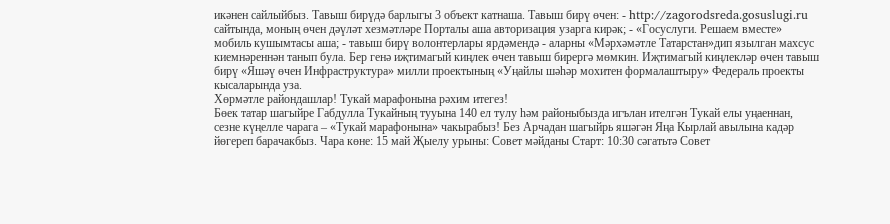икәнен сайлыйбыз. Тавыш бирүдә барлыгы 3 объект катнаша. Тавыш бирү өчен: - http://zagorodsreda.gosuslugi.ru сайтында, моның өчен дәүләт хезмәтләре Порталы аша авторизация узарга кирәк; - «Госуслуги. Решаем вместе» мобиль кушымтасы аша; - тавыш бирү волонтерлары ярдәмендә - аларны «Мәрхәмәтле Татарстан»дип язылган махсус киемнәреннән танып була. Бер генә иҗтимагый киңлек өчен тавыш бирергә мөмкин. Иҗтимагый киңлекләр өчен тавыш бирү «Яшәү өчен Инфраструктура» милли проектының «Уңайлы шәһәр мохитен формалаштыру» Федераль проекты кысаларында уза.
Хөрмәтле райондашлар! Тукай марафонына рәхим итегез!
Бөек татар шагыйре Габдулла Тукайның тууына 140 ел тулу һәм районыбызда игълан ителгән Тукай елы уңаеннан, сезне күңелле чарага – «Тукай марафонына» чакырабыз! Без Арчадан шагыйрь яшәгән Яңа Кырлай авылына кадәр йөгереп барачакбыз. Чара көне: 15 май Җыелу урыны: Совет мәйданы Старт: 10:30 сәгатьтә Совет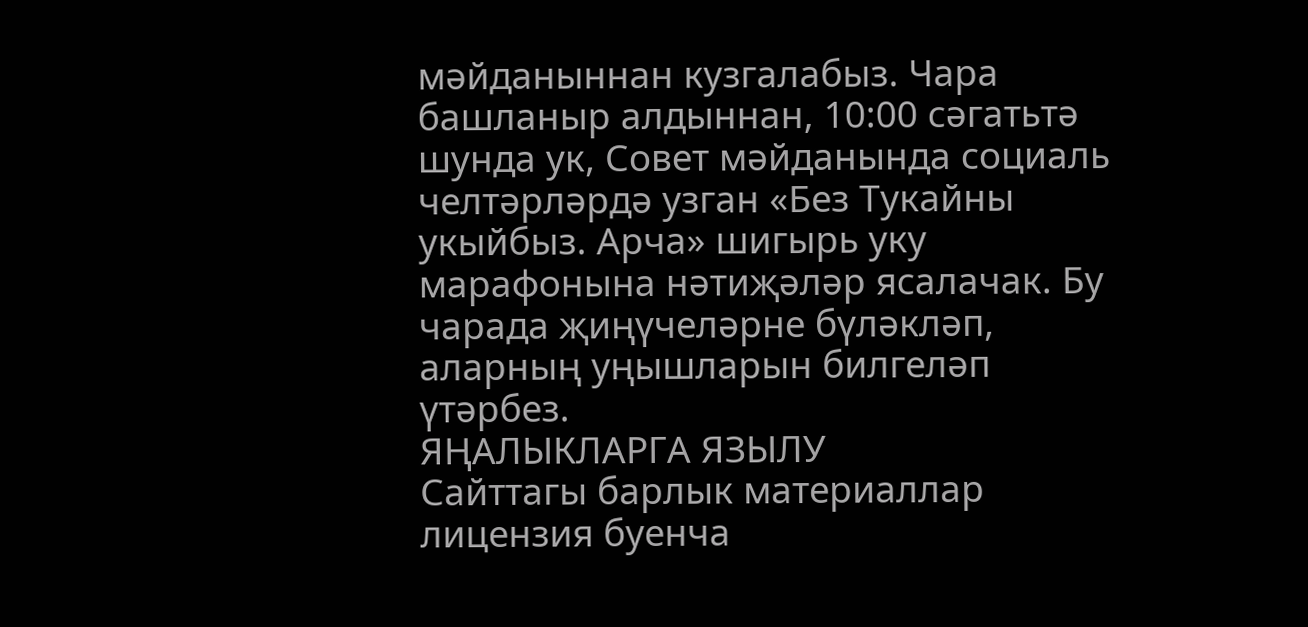мәйданыннан кузгалабыз. Чара башланыр алдыннан, 10:00 сәгатьтә шунда ук, Совет мәйданында социаль челтәрләрдә узган «Без Тукайны укыйбыз. Арча» шигырь уку марафонына нәтиҗәләр ясалачак. Бу чарада җиңүчеләрне бүләкләп, аларның уңышларын билгеләп үтәрбез.
ЯҢАЛЫКЛАРГА ЯЗЫЛУ
Сайттагы барлык материаллар лицензия буенча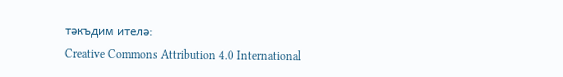тәкъдим ителә:
Creative Commons Attribution 4.0 International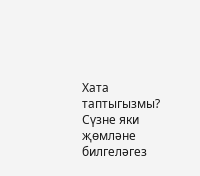Хата таптыгызмы?
Сүзне яки җөмләне билгеләгез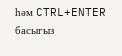һәм CTRL+ENTER басыгыз